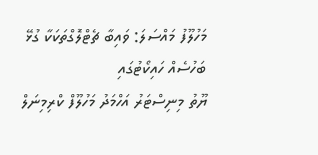މަހުލޫފު މައްސަލަ: ވައިބާ ޗެޓްލޮގްތަކަކާ ގުޅޭ ބަހުސެއް ހައިކޯޓުގައި
ޔޫތު މިނިސްޓަރު އަހްމަދު މަހުލޫފް ކްރިމިނަލް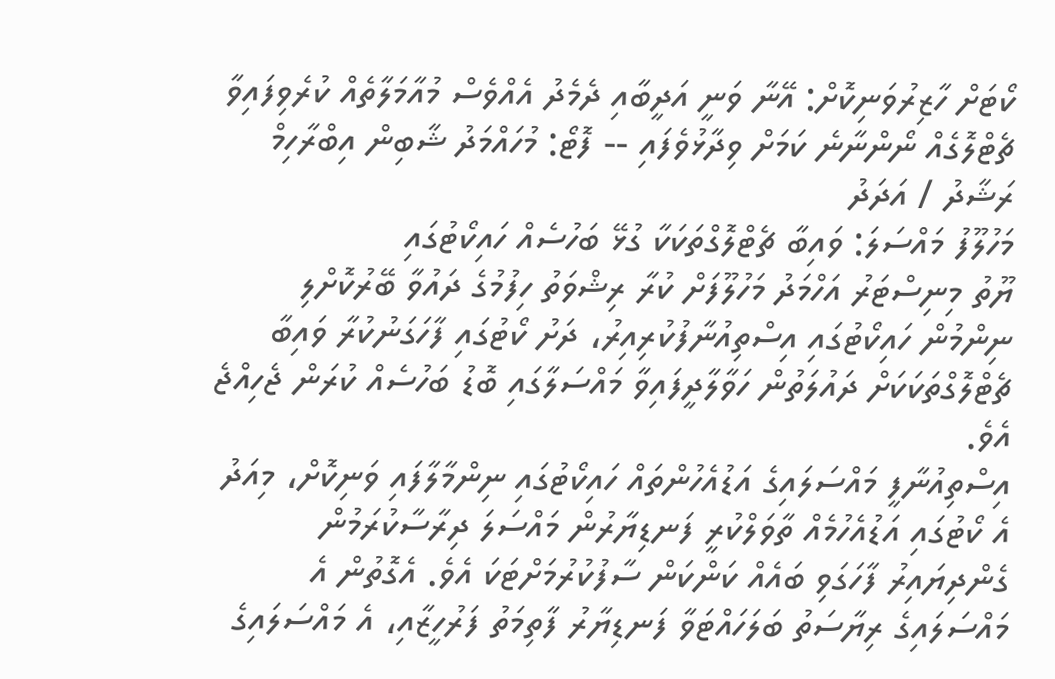ކޯޓަށް ހާޒިރުވަނިކޮށް: އޭނާ ވަނީ އަދީބާއި ދެމެދު އެއްވެސް މުއާމަލާތެއް ކުރެވިފައިވާ ޗެޓްލޮގެއް ނޯންނާނެ ކަމަށް ވިދާޅުވެފައި -- ފޮޓޯ: މުހައްމަދު ޝާބިން އިބްރާހިމް ރަޝާދު / އަދަދު
މަހުލޫފު މައްސަލަ: ވައިބާ ޗެޓްލޮގްތަކަކާ ގުޅޭ ބަހުސެއް ހައިކޯޓުގައި
ޔޫތު މިނިސްޓަރު އަހްމަދު މަހުލޫފަށް ކުރާ ރިޝްވަތު ހިފުމުގެ ދައުވާ ބޭރުކޮށްލި ނިންމުން ހައިކޯޓުގައި އިސްތިއުނާފުކުރިއިރު، ދަށު ކޯޓުގައި ފާހަގަނުކުރާ ވައިބާ ޗެޓްލޮގްތަކަކަށް ދައުލަތުން ހަވާލާދީފައިވާ މައްސަލާގައި ބޮޑު ބަހުސެއް ކުރަން ޖެހިއްޖެ އެވެ.
އިސްތިއުނާފީ މައްސަލައިގެ އަޑުއެހުންތައް ހައިކޯޓުގައި ނިންމާލާފައި ވަނިކޮށް، މިއަދު އެ ކޯޓުގައި އަޑުއެހުމެއް ތާވަލްކުރީ ފަނޑިޔާރުން މައްސަލަ ދިރާސާކުރަމުން ގެންދިޔައިރު ފާހަގަވި ބައެއް ކަންކަން ސާފުކުރުމަށްޓަކަ އެވެ. އެގޮތުން އެ މައްސަލައިގެ ރިޔާސަތު ބަލަހައްޓަވާ ފަނޑިޔާރު ފާތިމަތު ފަރުހީޒާއި، އެ މައްސަލައިގެ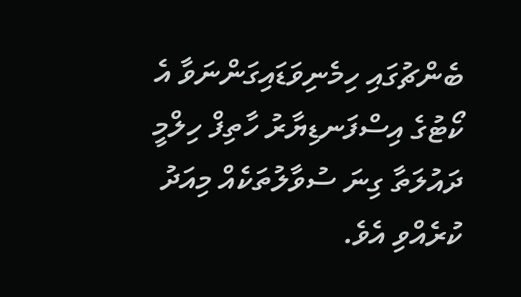ބެންޗުގައި ހިމެނިވަޑައިގަންނަވާ އެ ކޯޓުގެ އިސްފަނޑިޔާރު ހާތިފް ހިލްމީ ދައުލަތާ ގިނަ ސުވާލުތަކެއް މިއަދު ކުރެއްވި އެވެ.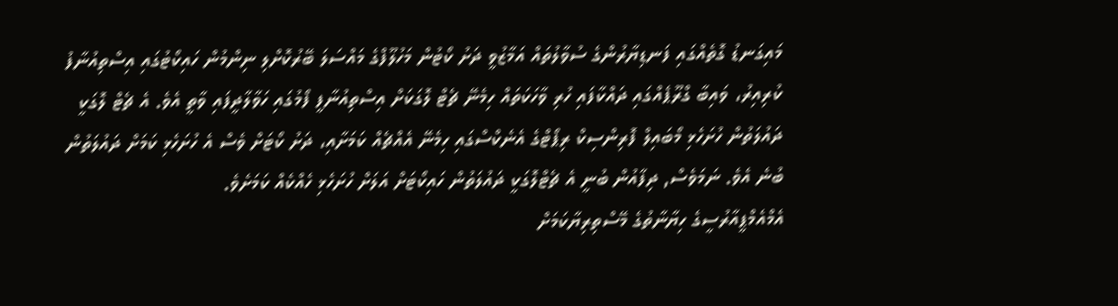މައިގަނޑު ގޮތެއްގައި ފަނޑިޔާރުންގެ ސުވާލުތައް އަމާޒުވީ ދަށު ކޯޓުން މަހުލޫފްގެ މައްސަލަ ބޭރުކޮށްލި ނިންމުން ހައިކޯޓުގައި އިސްތިއުނާފު ކުރިއިރު، ވައިބާ ގްރޫޕެއްގައި ދައްކާފައި ހުރި ވާހަކަތައް ހިމެނޭ ޗެޓް ލޮގަކަށް އިސްތިއުނާފީ ފޯމުގައި ހަވާލާދީފައި ވާތީ އެވެ. އެ ޗެޓް ލޮގަކީ ދައުލަތުން ހުށަހެޅި މޯބައިލް ފޮރިންސިކް ރިޕޯޓްގެ އެނެކްސްގައި ހިމެނޭ އެއްޗެއް ކަމަށާއި، ދަށު ކޯޓަށް ވެސް އެ ހުށަހެޅި ކަމަށް ދައުލަތުން ބުނެ އެވެ. ނަމަވެސް, ދިފާއުން ބުނީ އެ ޗެޓްލޮގަކީ ދައުލަތުން ހައިކޯޓަށް އަލަށް ހުށަހެޅި ހެއްކެއް ކަމަށެވެ.
އެމްއެމްޕީއާރުސީގެ ހިޔާނާތުގެ މޭސްތިރިޔާކަމަށް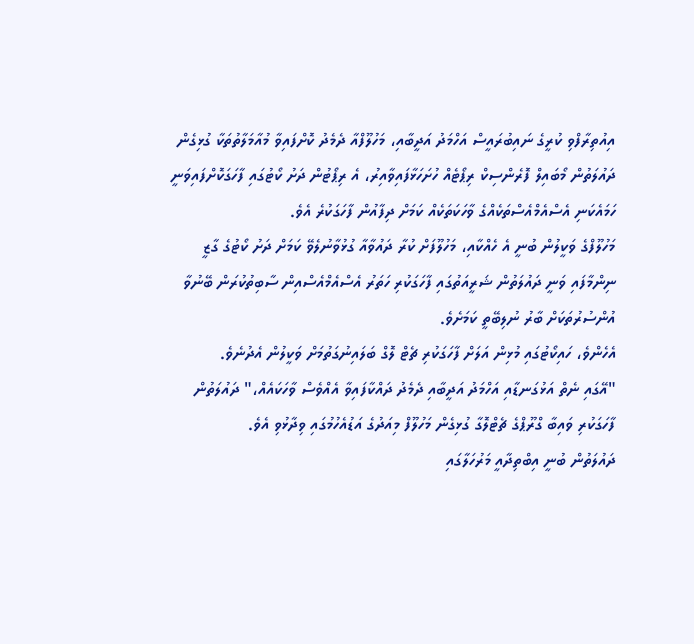އިއުތިރާފްވި ކުރީގެ ނައިބުރައީސް އަހްމަދު އަދީބާއި، މަހުލޫފްއާ ދެމެދު ކޮށްފައިވާ މުއާމަލާތުތަކާ ގުޅިގެން ދައުލަތުން މޯބައިލް ފޮރެންސިކް ރިޕޯޓެއް ހުށަހަޅާފައިވާއިރު، އެ ރިޕޯޓުން ދަށު ކޯޓުގައި ފާހަގަކޮށްފައިވަނީ ހަމައެކަނި އެސްއެމްއެސްތަކެއްގެ ވާހަކަތަކެއް ކަމަށް ދިފާއުން ފާހަގަކުރެ އެވެ.
މަހުލޫފްގެ ވަކީލުން ބުނީ އެ ހެއްކާއި، މަހުލޫފަށް ކުރާ ދައުވާއާ ގުޅުވާނުލެވޭ ކަމަށް ދަށު ކޯޓުގެ ގާޒީ ނިންމާފައި ވަނީ ދައުލަތުން ޝަރީއަތުގައި ފާހަގަކުރި ހަތަރު އެސްއެމްއެސްއިން ސާބިތުކުރަން ބޭނުވާ އުންސުރުތަކަށް ބާރު ނުލިބޭތީ ކަމަށެވެ.
އެހެންވެ، ހައިކޯޓުގައި މުޅިން އަލަށް ފާހަގަކުރި ޗެޓް ލޮގް ބަލައިނުގަތުމަށް ވަކީލުން އެދުނެވެ.
"އޭގައި ނެތް އަޅުގަނޑާއި އަހްމަދު އަދީބާއި ދެމެދު ދައްކާފައިވާ އެއްވެސް ވާހަކައެއް،" ދައުލަތުން ފާހަގަކުރި ވައިބާ ގްރޫޕްގެ ޗެޓްލޮގާ ގުޅިގެން މަހުލޫފް މިއަދުގެ އަޑުއެހުމުގައި ވިދާޅުވި އެވެ.
ދައުލަތުން ބުނީ އިބްތިދާއީ މަރުހަލާގައި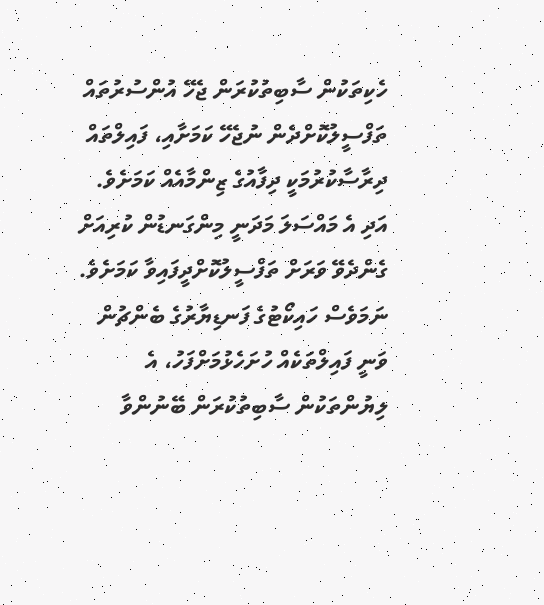ހެކިތަކުން ސާބިތުކުރަން ޖެހޭ އުންސުރުތައް ތަފްސީލުކޮށްދެން ނުޖެހޭ ކަމަށާއި، ފައިލްތައް ދިރާސާކުރުމަކީ ދިފާއުގެ ޒިންމާއެއް ކަމަށެވެ. އަދި އެ މައްސަލަ މަދަނީ މިންގަނޑުން ކުރިއަށް ގެންދެވޭ ވަރަށް ތަފްސީލުކޮށްދީފައިވާ ކަމަށެވެ.
ނަމަވެސް ހައިކޯޓުގެ ފަނޑިޔާރުގެ ބެންޗުން ވަނީ ފައިލްތަކެއް ހުށަހެޅުމަށްފަހު، އެ ލިޔުންތަކުން ސާބިތުކުރަން ބޭނުންވާ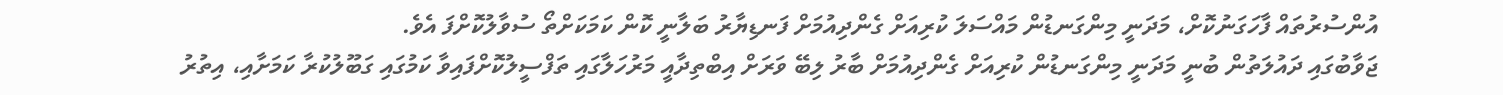އުންސުރުތައް ފާހަގަނުކޮށް، މަދަނީ މިންގަނޑުން މައްސަލަ ކުރިއަށް ގެންދިއުމަށް ފަނޑިޔާރު ބަލާނީ ކޮން ކަމަކަށްތޯ ސުވާލުކޮށްފަ އެވެ.
ޖަވާބުގައި ދައުލަތުން ބުނީ މަދަނީ މިންގަނޑުން ކުރިއަށް ގެންދިއުމަށް ބާރު ލިބޭ ވަރަށް އިބްތިދާއީ މަރުހަލާގައި ތަފްސީލުކޮށްފައިވާ ކަމުގައި ގަބޫލުކުރާ ކަމަށާއި، އިތުރު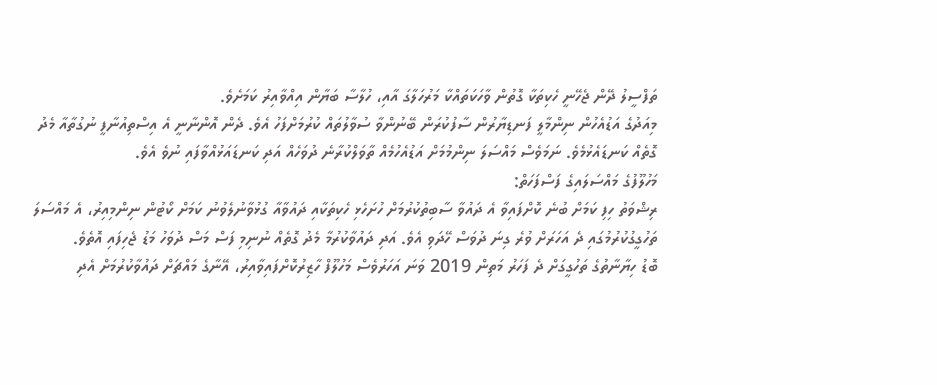ތަފްސީލު ދޭން ޖެހޭނީ ހެކިތަކާ ގޮތުން ވާހަކަތައްކާ މަރުހަލާގަ އާއި، ހުލާސާ ބަޔާން އިއްވާއިރު ކަމަށެވެ.
މިއަދުގެ އަޑުއެހުން ނިންމާލީ ފަނޑިޔާރުން ސާފުކުރަން ބޭނުންވާ ސުވާލުތައް ކުރުމަށްފަހު އެވެ. ދެން އޮންނާނީ އެ އިސްތިއުނާފީ ނުގުތާއާ މެދު ގޮތެއް ކަނޑައެޅުމެވެ. ނަމަވެސް މައްސަލަ ނިންމުމަށް އަޑުއެހުމެއް ތާވަލްކުރާނެ ދުވަހެއް އަދި ކަނޑައަޅުއްވާފައި ނުވެ އެވެ.
މަހުލޫފުގެ މައްސަލައިގެ ފަސްފަހަތް:
ރިޝްވަތު ހިފި ކަމަށް ބުނެ ކޮށްފައިވާ އެ ދައުވާ ސާބިތުކުރުމަށް ހުށަހެޅި ހެކިތަކާއި ދައުވާއާ ގުޅުވާނުލެވުނު ކަމަށް ކޯޓުން ނިންމިއިރު، އެ މައްސަލަ ތަހުގީގުކުރުމުގައި ދެ އަހަރަށް ވުރެ ގިނަ ދުވަސް ހޭދަވި އެވެ. އަދި ދައުވާކުރުމާ މެދު ގޮތެއް ނުނިމި ފަސް މަސް ދުވަހު މަޑު ޖެހިފައި އޮތެވެ.
ބޮޑު ހިޔާނާތުގެ ތަހުގީގަށް ދެ ފަހަރު މަތިން 2019 ވަނަ އަހަރުވެސް މަހުލޫފް ހާޒިރުކޮށްފައިވާއިރު، އޭނާގެ މައްޗަށް ދައުވާކުރުމަށް އެދި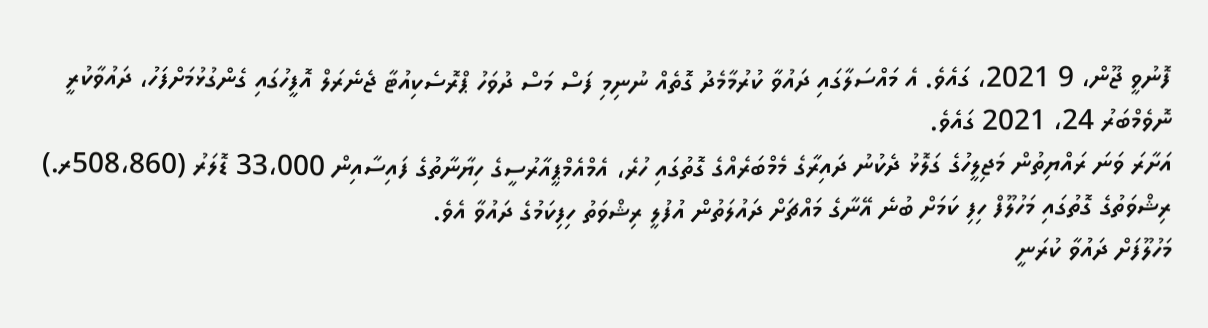ފޮނުވީ ޖޫން، 9 2021، ގައެވެ. އެ މައްސަލާގައި ދައުވާ ކުރުމާމެދު ގޮތެއް ނުނިމި ފަސް މަސް ދުވަހު ޕްރޮސެކިއުޓާ ޖެނެރަލް އޮފީހުގައި ގެންގުޅުމަށްފަހު، ދައުވާކުރީ ނޮވެމްބަރު 24، 2021 ގައެވެ.
އަށާރަ ވަނަ ރައްޔިތުން މަޖިލީހުގެ ގަލޮޅު ދެކުނު ދައިރާގެ މެމްބަރެއްގެ ގޮތުގައި ހުރެ، އެމްއެމްޕީއާރުސީގެ ހިޔާނާތުގެ ފައިސާއިން 33،000 ޑޮލަރު (508،860ރ.) ރިޝްވަތުގެ ގޮތުގައި މަހުލޫފް ހިފި ކަމަށް ބުނެ އޭނާގެ މައްޗަށް ދައުލަތުން އުފުލީ ރިޝްވަތު ހިފިކަމުގެ ދައުވާ އެވެ.
މަހުލޫފަށް ދައުވާ ކުރަނީ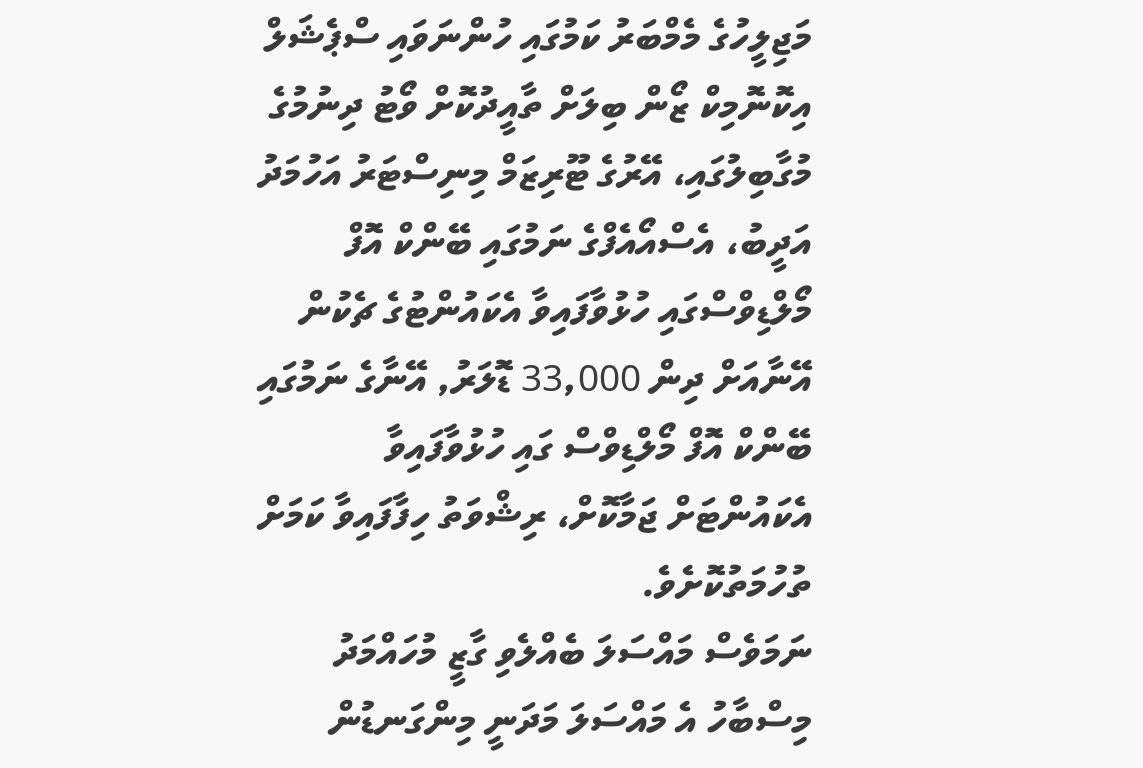މަޖިލީހުގެ މެމްބަރު ކަމުގައި ހުންނަވައި ސްޕެޝަލް އިކޮނޮމިކް ޒޯން ބިލަށް ތާއީދުކޮށް ވޯޓު ދިނުމުގެ މުގާބިލުގައި، އޭރުގެ ޓޫރިޒަމް މިނިސްޓަރު އަހުމަދު އަދީބު، އެސްއޯއެފްގެ ނަމުގައި ބޭންކް އޮފް މޯލްޑިވްސްގައި ހުޅުވާފައިވާ އެކައުންޓުގެ ޗެކުން އޭނާއަށް ދިން 33,000 ޑޮލަރު, އޭނާގެ ނަމުގައި ބޭންކް އޮފް މޯލްޑިވްސް ގައި ހުޅުވާފައިވާ އެކައުންޓަށް ޖަމާކޮށް، ރިޝްވަތު ހިފާފައިވާ ކަމަށް ތުހުމަތުކޮށެވެ.
ނަމަވެސް މައްސަލަ ބެއްލެވި ގާޒީ މުހައްމަދު މިސްބާހު އެ މައްސަލަ މަދަނީ މިންގަނޑުން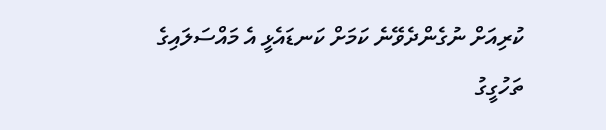ކުރިއަށް ނުގެންދެވޭނެ ކަމަށް ކަނޑައެޅީ އެ މައްސަލައިގެ ތަހުގީގު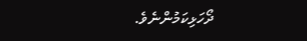ދޯހަޅިކަމުންނެވެ.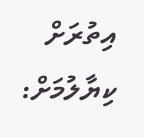އިތުރަށް ކިޔާލުމަށް: